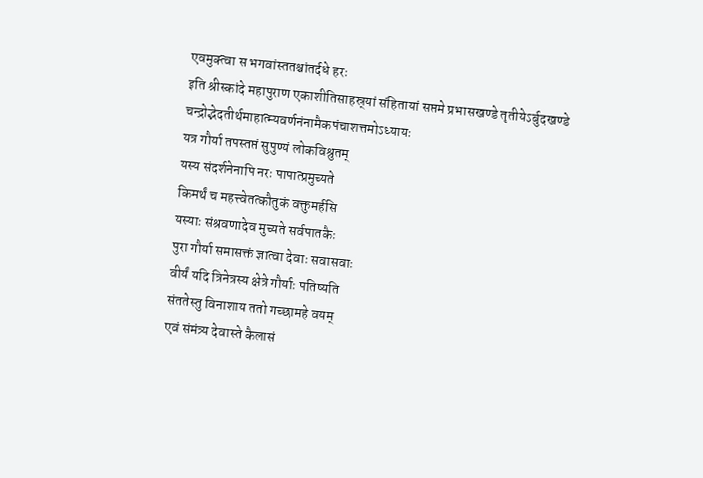एवमुक्त्वा स भगवांस्ततश्चांतर्दधे हरः
इति श्रीस्कांदे महापुराण एकाशीतिसाहस्र्यां संहितायां सप्तमे प्रभासखण्डे तृतीयेऽर्बुदखण्डे चन्द्रोद्भेदतीर्थमाहात्म्यवर्णनंनामैकपंचाशत्तमोऽध्यायः
यत्र गौर्या तपस्तप्तं सुपुण्यं लोकविश्रुतम्
यस्य संदर्शनेनापि नरः पापात्प्रमुच्यते
किमर्थं च महत्त्वेतत्कौतुकं वक्तुमर्हसि
यस्याः संश्रवणादेव मुच्यते सर्वपातकैः
पुरा गौर्या समासक्तं ज्ञात्वा देवाः सवासवाः
वीर्यं यदि त्रिनेत्रस्य क्षेत्रे गौर्याः पतिष्यति
संततेस्तु विनाशाय ततो गच्छामहे वयम्
एवं संमंत्र्य देवास्ते कैलासं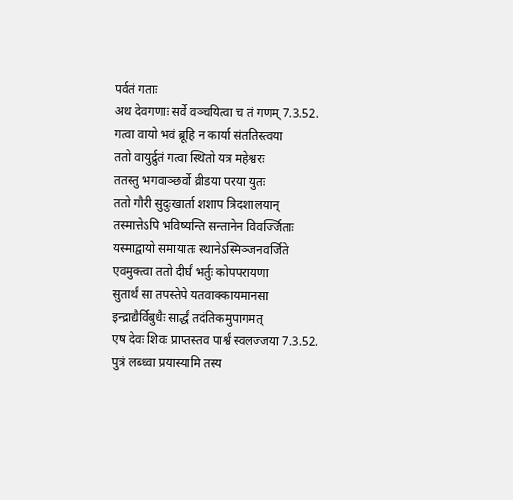पर्वतं गताः
अथ देवगणाः सर्वे वञ्चयित्वा च तं गणम् 7.3.52.
गत्वा वायो भवं ब्रूहि न कार्या संततिस्त्वया
ततो वायुर्द्रुतं गत्वा स्थितो यत्र महेश्वरः
ततस्तु भगवाञ्छर्वो व्रीडया परया युतः
ततो गौरी सुदुःखार्ता शशाप त्रिदशालयान्
तस्मात्तेऽपि भविष्यन्ति सन्तानेन विवर्ज्जिताः
यस्माद्वायो समायातः स्थानेऽस्मिञ्जनवर्जिते
एवमुक्त्वा ततो दीर्घं भर्तुः कोपपरायणा
सुतार्थं सा तपस्तेपे यतवाक्कायमानसा
इन्द्राद्यैर्विबुधैः सार्द्धं तदंतिकमुपागमत्
एष देवः शिवः प्राप्तस्तव पार्श्वं स्वलज्जया 7.3.52.
पुत्रं लब्ध्वा प्रयास्यामि तस्य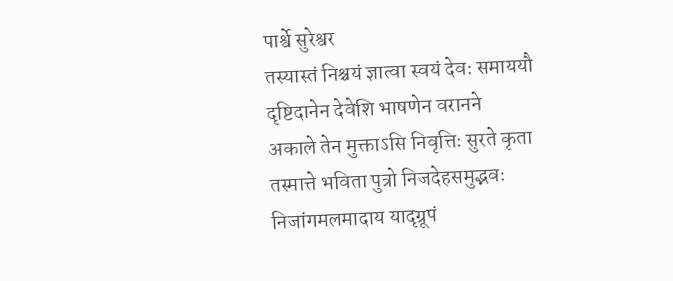पार्श्वे सुरेश्वर
तस्यास्तं निश्चयं ज्ञात्वा स्वयं देवः समाययौ
दृष्टिदानेन देवेशि भाषणेन वरानने
अकाले तेन मुक्ताऽसि निवृत्तिः सुरते कृता
तस्मात्ते भविता पुत्रो निजदेहसमुद्भवः
निजांगमलमादाय यादृग्रूपं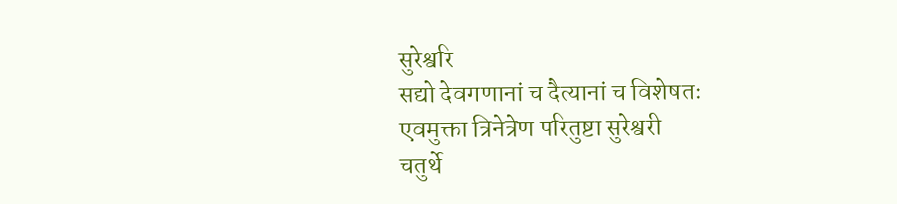सुरेश्वरि
सद्यो देवगणानां च दैत्यानां च विशेषतः
एवमुक्ता त्रिनेत्रेण परितुष्टा सुरेश्वरी
चतुर्थे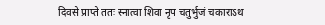दिवसे प्राप्ते ततः स्नात्वा शिवा नृप चतुर्भुजं चकाराऽथ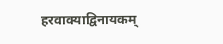हरवाक्याद्विनायकम्